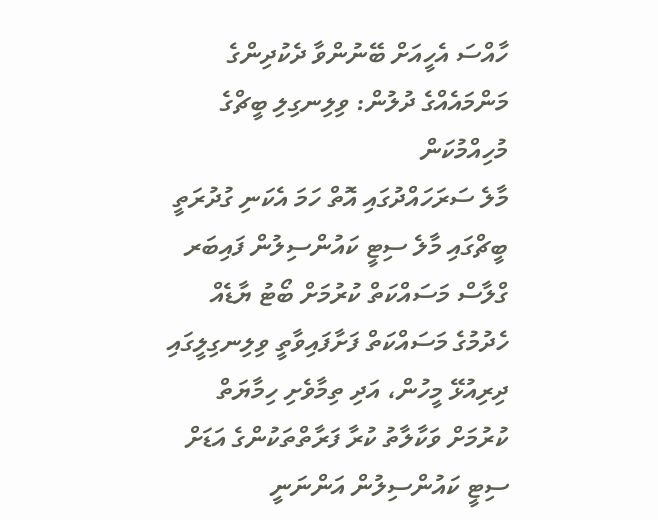ހާއްސަ އެހީއަށް ބޭނުންވާ ދެކުދިންގެ މަންމައެއްގެ ދުލުން: ވިލިނގިލި ބީޗްގެ މުހިއްމުކަން
މާލެ ސަރަހައްދުގައި އޮތް ހަމަ އެކަނި ގުދުރަތީ ބީޗްގައި މާލެ ސިޓީ ކައުންސިލުން ފައިބަރ ގްލާސް މަސައްކަތް ކުރުމަށް ބޯޓު ޔާޑެއް ހެދުމުގެ މަސައްކަތް ފަށާފައިވާތީ ވިލިނގިލީގައި ދިރިއުޅޭ މީހުން، އަދި ތިމާވެށި ހިމާޔަތް ކުރުމަށް ވަކާލާތު ކުރާ ފަރާތްތަކުންގެ އަޑަށް ސިޓީ ކައުންސިލުން އަންނަނީ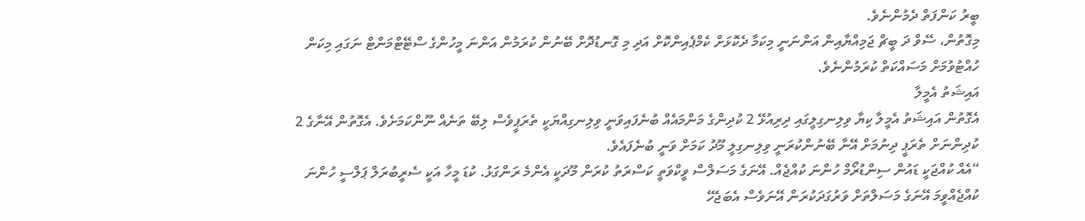ބީރު ކަންފަތް ދެމުންނެވެ.
މިގޮތުން، ސޭވް ދަ ބީޗް ޖަމިއްޔާއިން އަންނަނީ މިކަމާ ދެކޮޅަށް ކެމްޕެއިންކޮށް އަދި މި ގޮނޑުދޮށް ބޭނުން ކުރަމުން އަންނަ މީހުންގެ ސްޓޭޓްމަންޓް ނަގައި މިކަން ހުއްޓުވުމަށް މަސައްކަތް ކުރަމުންނެވެ.
އައިޝަތު އެމީލާ
އެގޮތުން އައިޝަތު އެމީލާ ކިޔާ ވިލިނގިލީގައި ދިރިއުޅޭ 2 ކުދިންގެ މަންމައެއް ބުނެފައިވަނީ ވިލިނގިއްޔަކީ ތެރަޕީވެސް ލިބޭ ތަނެއް ނޫންކަމަށެވެ. އެގޮތުން އޭނާގެ 2 ކުދިންނަށް ތެރަޕީ ދިނުމަށް އޭނާ ބޭނުންކުރަނީ ވިލިނގިލީ މޫދު ކަމަށް ވަނީ ބުނެފައެވެ.
“އެއް ކުއްޖަކީ ޑައުން ސިންޑުރޯމް ހުންނަ ކުއްޖެއް. އޭނަގެ މަސަލްސް ވީކްވަތީ ކަސްރަތު ކުރަން މޫދަކީ އެންމެ ރަންގަޅު. ކުޑަ މީހާ އަކީ ސެރީބުރަލް ޕަލްސީ ހުންނަ ކުއްޖެއްވީމަ އޭނަގެ މަސަލްތަށް ވަރުގަދަކުރަން އޭނަވެސް އެބަޖެހޭ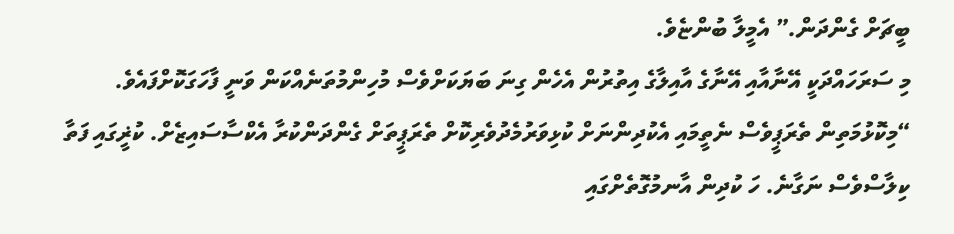ބީޗަށް ގެންދަން.” އެމީލާ ބުންޏެވެ.
މި ސަރަހައްދަކީ އޭނާއާއި އޭނާގެ އާއިލާގެ އިތުރުން އެހެން ގިނަ ބަޔަކަށްވެސް މުހިންމުތަނެއްކަން ވަނީ ފާހަގަކޮށްފައެވެ.
“މިކޮޅުމަތިން ތެރަޕީވެސް ނެތީމައި އެކުދިންނަށް ކުޅިވަރުމެދުވެރިކޮށް ތެރަޕީތަށް ގެންދަންކުރާ އެކްސާސައިޒެށް. ކުޜީގައި ފަތާ ކިލާސްވެސް ނަގާނެ. ހަ ކުދިން އާނމުގޮތެށްގައި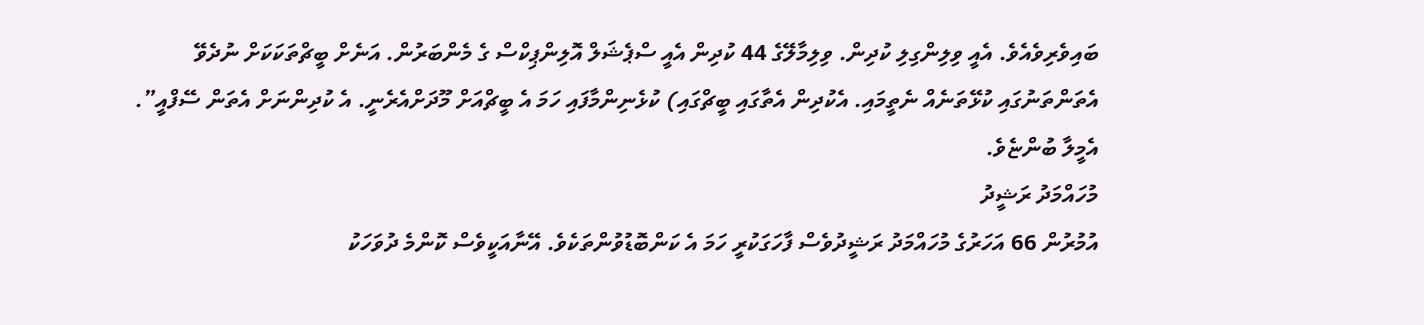ބައިވެރިވެއެވެ. އެއީ ވިލިންގިލި ކުދިން. ވިލިމާލޭގެ 44 ކުދިން އެއީ ސްޕެޝަލް އޮލިންޕިކްސް ގެ މެންބަރުން. އަނެށް ބީޗްތަކަކަށް ނުދެވޭ އެތަންތަނުގައި ކުޅޭތަނެއް ނެތީމައި. އެކުދިން އެތާގައި ބީޗްގައި) ކުޅެނިންމާފައި ހަމަ އެ ބީޗްއަށް މޫދަށްއެރެނީ. އެ ކުދިންނަށް އެތަން ސޭފްއީ”. އެމީލާ ބުންޏެވެ.
މުހައްމަދު ރަޝީދު
އުމުރުން 66 އަހަރުގެ މުހައްމަދު ރަޝީދުވެސް ފާހަގަކުރީ ހަމަ އެ ކަންބޮޑުވުންތަކެވެ. އޭނާއަކީވެސް ކޮންމެ ދުވަހަކު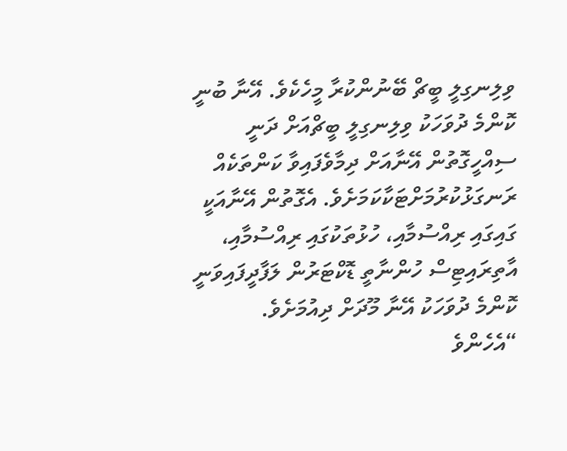ވިލިނގިލީ ބީޗް ބޭނުންކުރާ މީހެކެވެ. އޭނާ ބުނީ ކޮންމެ ދުވަހަކު ވިލިނގިލީ ބީޗްއަށް ދަނީ ސިއްހީގޮތުން އޭނާއަށް ދިމާވެފައިވާ ކަންތަކެއް ރަނގަޅުކުރުމަށްޓަކާކަމަށެވެ. އެގޮތުން އޭނާއަކީ ގައިގައި ރިއްސުމާއި، ހުޅުތަކުގައި ރިއްސުމާއި، އާތިރައިޓިސް ހުންނާތީ ޑޮކްޓަރުން ލަފާދީފައިވަނީ ކޮންމެ ދުވަހަކު އޭނާ މޫދަށް ދިއުމަށެވެ.
“އެހެންވެ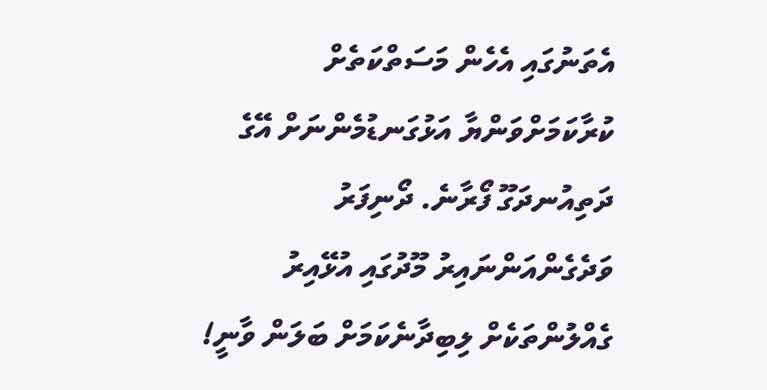އެތަނުގައި އެހެން މަސަތްކަތެށް ކުރާކަމަށްވަންޔާ އަޅުގަނޑުމެންނަށް އޭގެ ދަތިއުނދަގޫ ފޯރާނެ. ދޯނިފަރު ވަދެގެންއަންނައިރު މޫދުގައި އުޅޭއިރު ގެއްލުންތަކެށް ލިބިދާނެކަމަށް ބަލަން ވާނީ!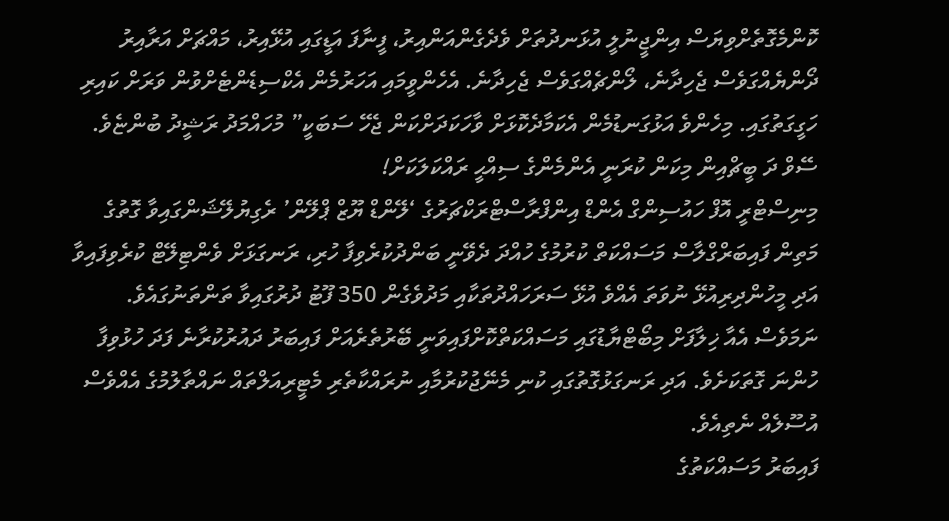ކޮންމެގޮތެށްވިޔަސް އިންޖީނުލީ އުޅަނދުތަށް ވެދެގެންއަންއިރު، ފީނާފަ އަޑީގައި އުޅޭއިރު، މައްޗަށް އަރާއިރު ދޯންޔެއްގަވެސް ޖެހިދާނެ، ލޯންޗެއްގަވެސް ޖެހިދާނެ. އެހެންވީމައި އަހަރުމެން އެކްސިޑެންޓެށްވުން ވަރަށް ކައިރި ހަގީގަތުގައި. މިހެންވެ އަޅުގަނޑުމެން އެކަމާދެކޮޅަށް ވާހަކަދަށްކަން ޖެހޭ ސަބަކީ” މުހައްމަދު ރަޝީދު ބުންޏެވެ.
ސޭވް ދަ ބީޗްއިން މިކަން ކުރަނީ އެންމެންގެ ސިއްޙީ ރައްކަލަކަށް!
މިނިސްޓްރީ އޮފް ހައުސިންގް އެންޑް އިންފްރާސްޓްރަކްޗަރުގެ ‘ލޭންޑް ޔޫޒް ޕްލޭން’ ރެގިޔުލޭޝަންގައިވާ ގޮތުގެ މަތިން ފައިބަރްގްލާސް މަސައްކަތް ކުރުމުގެ ހުއްދަ ދެވޭނީ ބަންދުކުރެވިފާ ހުރި، ރަނގަޅަށް ވެންޓިލޭޓް ކުރެވިފައިވާ އަދި މީހުންދިރިއުޅޭ ނުވަތަ އެއްވެ އުޅޭ ސަރަހައްދުތަކާއި މަދުވެގެން 350 ފޫޓު ދުރުގައިވާ ތަންތަނުގައެވެ. ނަމަވެސް އެއާ ޚިލާފަށް މިބޯޓްޔާޑުގައި މަސައްކަތްކޮށްފައިވަނީ ބޭރުތެރެއަށް ފައިބަރު ދައުރުކުރާނެ ފަދަ ހުޅުވިފާ ހުންނަ ގޮތަކަށެވެ. އަދި ރަނގަޅުގޮތުގައި ކުނި މެނޭޖުކުރުމާއި ނުރައްކާތެރި މެޓީރިއަލްތައް ނައްތާލުމުގެ އެއްވެސް އުސޫލެއް ނެތިއެވެ.
ފައިބަރު މަސައްކަތުގެ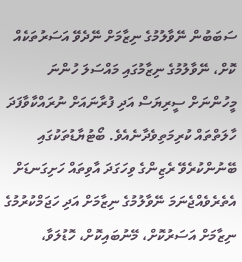ސަބަބުން ނޭވާލުމުގެ ނިޒާމަށް ނޭދެވޭ އަސަރުތަކެއް ކޮށް، ނޭވާލުމުގެ ނިޒާމުގައި މައްސަލަ ހުންނަ މީހުންނަށް ސީރިޔަސް އަދި ފުރާނައަށް ނުރައްކާވާފަދަ ހާލަތްތައް ކުރިމަތިވެދާނެއެވެ. ބޯޓުޔާޑުތަކުގައި ބޭނުންކުރެވޭ ރެޒިންގެ ވިހަގަދަ އާވިތައް ހަށިގަނޑަށް އެތެރެވެއްޖެނަމަ ނޭވާލުމުގެ ނިޒާމަށް އަދި ހަޖަމްކުރުމުގެ ނިޒާމަށް އަސަރުކޮށް، މޭނުބައިކޮށް، ހޮޑުލަވާ،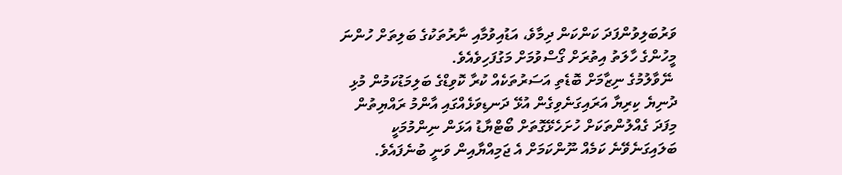ވަރުބަލިވުންފަދަ ކަންކަން ދިމާވެ، އަޑުއިވުމާއި ނާރުތަކުގެ ބަލިތަށް ހުންނަ މީހުންގެ ހާލަތު އިތުރަށް ގޯސްވުމަށް މަގުފަހިވެއެވެ.
 ނޭވާލުމުގެ ނިޒާމަށް ބޮޑެތި އަސަރުތަކެއް ކުރާ ކޮވިޑްގެ ބަލިމަޑުކަމުން މުޅި ދުނިޔެ ކިރިޔާ އަރައިގަނެވިގެން އުޅޭ ދަނޑިވަޅެއްގައި އާންމު ރައްޔިތުން މިފަދަ ގެއްލުންތަކަށް ހުށަހެޅޭގޮތަށް ބޯޓްޔާޑު އަޅަން ނިންމުމަކީ ބަލައިގަނެވޭނެ ކަމެއް ނޫންކަމަށް އެ ޖަމިއްޔާއިން ވަނީ ބުނެފައެވެ.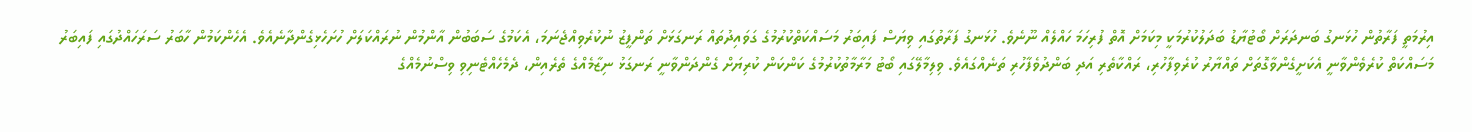އިރުމަތީ ފަރާތުން ހުޅަނގު ބަނދަރަށް ބޯޓުޔާޑު ބަދަލުކުރުމަކީ މިކަމަށް އޮތް ފުރިހަމަ ހައްލެއް ނޫނެވެ. ހުޅަނގު ފަރާތުގައި ވިޔަސް ފައިބަރު މަސައްކަތްކުރުމުގެ ގަވައިދުތައް ރަނގަޅަށް ތަންފީޒު ނުކުރެވިއްޖެނަމަ، އެކަމުގެ ސަބަބުން އާންމުން ނުރައްކަލަށް ހުށަހެޅިގެންދާނެއެވެ. އެހެންކަމުން ހާބަރު ސަރަހައްދުގައި ފައިބަރު މަސައްކަތް ކުރެވެންވާނީ އެކަށީގެންވާގޮތަށް ތައްޔާރު ކުރެވިފާހުރި، ރައްކާތެރި އަދި ބަންދުވެފާހުރި ތަނެއްގައެވެ. ވިލިމާލޭގައި ބޯޓު މަރާމާތުކުރުމުގެ ކަންކަން ކުރިޔަށް ގެންދަންވާނީ ރަނގަޅު ނިޒާމެއްގެ ތެރެއިން، ދެމެހެއްޓެނިވި ވިސްނުމެއްގެ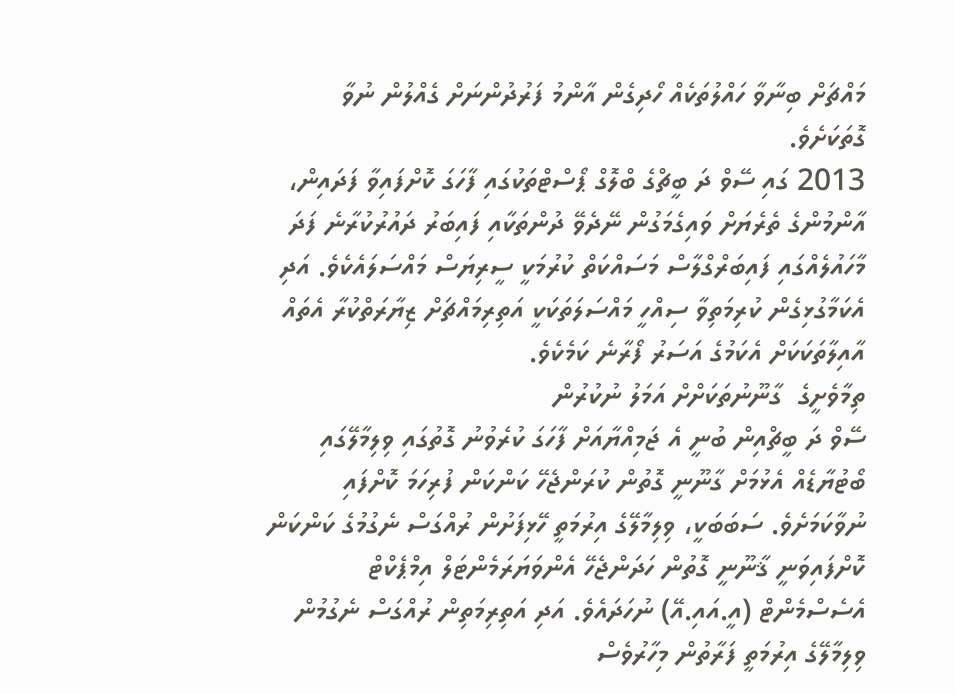މައްޗަށް ބިނާވާ ހައްލުތަކެއް ހޯދިގެން އާންމު ފަރުދުންނަށް ގެއްލުން ނުވާ ގޮތަކަށެވެ.
2013 ގައި ސޭވް ދަ ބީޗްގެ ބްލޮގް ޕޯސްޓްތަކުގައި ފާހަގަ ކޮށްފައިވާ ފަދައިން، އާންމުންގެ ތެރެޔަށް ވައިގެމަގުން ނޭދެވޭ ދުންތަކާއި ފައިބަރު ދައުރުކުރާނެ ފަދަ މާހައުލެއްގައި ފައިބަރްގްލާސް މަސައްކަތް ކުރުމަކީ ސީރިޔަސް މައްސަލައެކެވެ. އަދި އެކަމާގުޅިގެން ކުރިމަތިވާ ސިއްހީ މައްސަލަތަކަކީ އަތިރިމައްޗަށް ޒިޔާރަތްކުރާ އެތައް އާއިލާތަކަކަށް އެކަމުގެ އަސަރު ފޯރާނެ ކަމެކެވެ.
ތިމާވެށީގެ  ގާނޫނުތަކަށްށް އަމަލު ނުކުރުން
ސޭވް ދަ ބީޗްއިން ބުނީ އެ ޖަމިއްޔާއަށް ފާހަގަ ކުރެވުނު ގޮތުގައި ވިލިމާލޭގައި ބޯޓުޔާޑެއް އެޅުމަށް ގާނޫނީ ގޮތުން ކުރަންޖެހޭ ކަންކަން ފުރިހަމަ ކޮށްފައި ނުވާކަމަށެވެ. ސަބަބަކީ، ވިލިމާލޭގެ އިރުމަތީ ހޭޅިފަށުން ރުއްގަސް ނެގުމުގެ ކަންކަން ކޮށްފައިވަނީ ޤާނޫނީ ގޮތުން ހަދަންޖެހޭ އެންވަޔަރަމެންޓަލް އިމްޕެކްޓް އެސެސްމެންޓް (އީ.އައި.އޭ) ނުހަދައެވެ. އަދި އަތިރިމަތިން ރުއްގަސް ނެގުމުން ވިލިމާލޭގެ އިރުމަތީ ފަރާތުން މިހާރުވެސް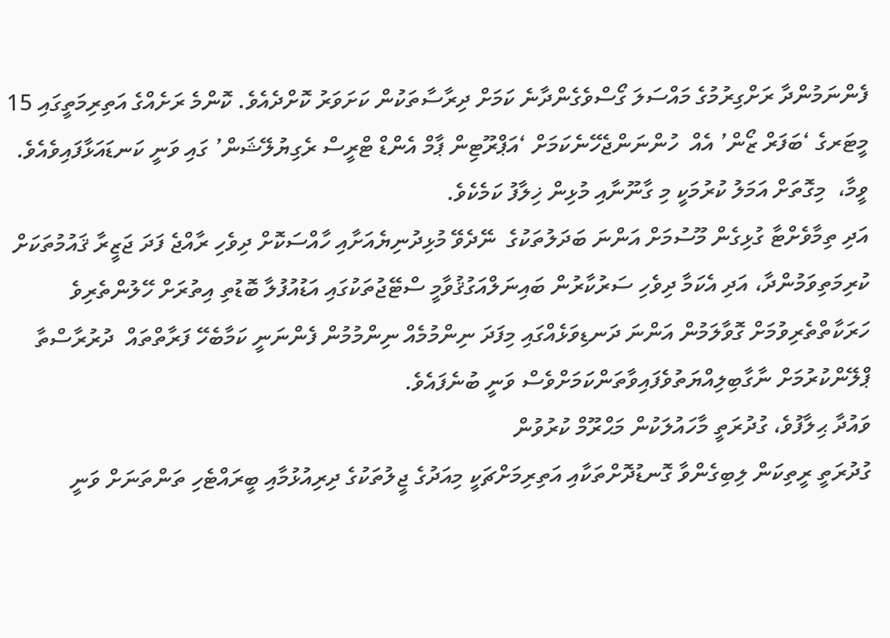ފެންނަމުންދާ ރަށްގިރުމުގެ މައްސަލަ ގޯސްވެގެންދާނެ ކަމަށް ދިރާސާތަކުން ކަށަވަރު ކޮށްދެއެވެ. ކޮންމެ ރަށެއްގެ އަތިރިމަތީގައި 15 މީޓަރގެ ‘ބަފަރް ޒޯން’ އެއް  ހުންނަންޖެހޭނެކަމަށް ‘އަޕްރޫޓިން ޕާމް އެންޑް ޓްރީސް ރެގިޔުލޭޝަން’ ގައި ވަނީ ކަނޑައަޅާފައިވެއެވެ. ވީމާ،  މިގޮތަށް އަމަލު ކުރުމަކީ މި ގާނޫނާއި މުޅިން ޚިލާފު ކަމެކެވެ.
އަދި ތިމާވެށްޓާ ގުޅިގެން މޫސުމަށް އަންނަ ބަދަލުތަކުގެ  ނޭދެވޭ މުޅިދުނިޔެއަށާއި ހާއްސަކޮށް ދިވެހި ރާއްޖެ ފަދަ ޖަޒީރާ ޤައުމުތަކަށް ކުރިމަތިވަމުންދާ، އަދި އެކަމާ ދިވެހި ސަރުކާރުން ބައިނަލްއަގުޤުވާމީ ސްޓޭޖުތަކުގައި އަޑުއުފުލާ ބޮޑުތި އިތުރަށް ހޭލުންތެރިވެ ހަރަކާތްތެރިވުމަށް ގޮވާލަމުން އަންނަ ދަނޑިވަޅެއްގައި މިފަދަ ނިންމުމެއް ނިންމުމުން ފެންނަނީ ކަމާބެހޭ ފަރާތްތައް  ދުރުރާސްތާ ޕްލޭންކުރުމަށް ނާގާބިލިއްޔަތުވެފައިވާތަންކަމަށްވެސް ވަނީ ބުނެފައެވެ.
ވައުދާ ޙިލާފުވެ، ގުދުރަތީ މާހައުލަކުން މަޙްރޫމް ކުރުވުން
ގުދުރަތީ ރީތިކަން ލިބިގެންވާ ގޮނޑުދޮށްތަކާއި އަތިރިމަށްޗަކީ މިއަދުގެ ޖީލުތަކުގެ ދިރިއުޅުމާއި ބީރައްޓެހި ތަންތަނަށް ވަނީ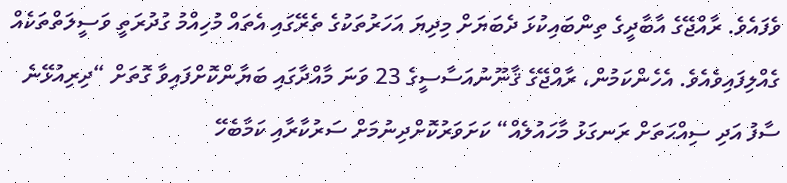ވެފައެވެ. ރާއްޖޭގެ އާބާދީގެ ތިންބައިކުޅަ ދެބަޔަށް މިދިޔަ އަހަރުތަކުގެ ތެރޭގައި އެތައް މުހިއްމު ގުދުރަތީ ވަސީލަތްތަކެއް ގެއްލިފައިވެއެވެ. އެހެންކަމުން، ރާއްޖޭގެ ޤާނޫނުއަސާސީގެ 23 ވަނަ މާއްދާގައި ބަޔާންކޮށްފައިވާ ގޮތަށް “ދިރިއުޅޭނެ ސާފު އަދި ސިއްޙަތަށް ރަނގަޅު މާހައުލެއް“ ކަށަވަރުކޮށްދިނުމަށް ސަރުކާރާއި ކަމާބެހޭ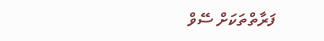ފަރާތްތަކަށް ސޭވް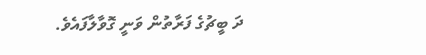ދަ ބީޗުގެ ފަރާތުން ވަނީ ގޮވާލާފައެވެ.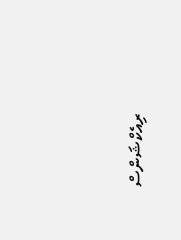ރިއެކްޝަންސް